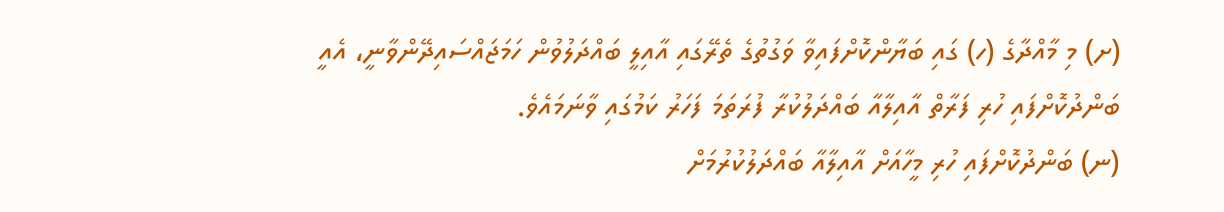(ށ) މި މާއްދާގެ (ހ) ގައި ބަޔާންކޮށްފައިވާ ވަގުތުގެ ތެރޭގައި އާއިލީ ބައްދަލުވުން ހަމަޖައްސައިދޭންވާނީ، އެއީ ބަންދުކޮށްފައި ހުރި ފަރާތް އާއިލާއާ ބައްދަލުކުރާ ފުރަތަމަ ފަހަރު ކަމުގައި ވާނަމައެވެ.
(ނ) ބަންދުކޮށްފައި ހުރި މީހާއަށް އާއިލާއާ ބައްދަލުކުރުމަށް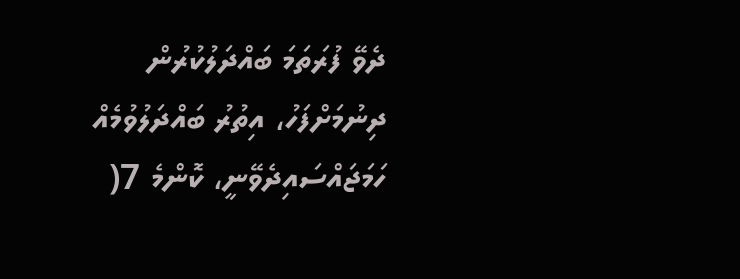ދެވޭ ފުރަތަމަ ބައްދަލުކުރުން ދިނުމަށްފަހު، އިތުރު ބައްދަލުވުމެއް ހަމަޖައްސައިދެވޭނީ، ކޮންމެ 7(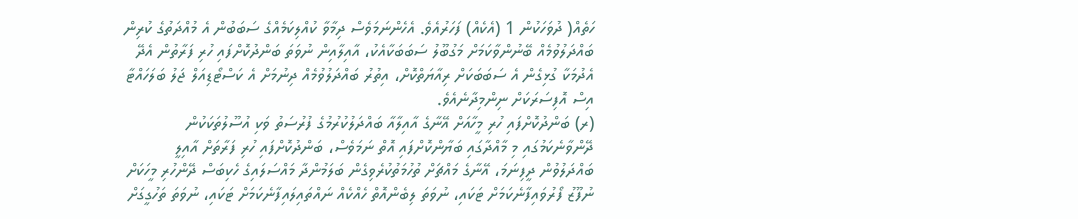ހަތެއް( ދުވަހަކުން 1 (އެކެއް) ފަހަރުއެވެ. އެހެންނަމަވެސް ދިމާވާ ކުއްލިކަމެއްގެ ސަބަބުން އެ މުއްދަތުގެ ކުރިން
ބައްދަލުވުމެއް ބޭނުންވާކަމަށް މަގުބޫލު ސަބަބަކާއެކު، އާއިލާއިން ނުވަތަ ބަންދުކޮށްފައި ހުރި ފަރާތުން އެދޭ އެދުމަކާ ގުޅިގެން އެ ސަބަބަކަށް ރިއާޔަތްކޮށް، އިތުރު ބައްދަލުވުމެއް ދިނުމަށް އެ ކަސްޓޯޑިއަލް ޖަލު ބަލަހައްޓާ އިސް އޮފިސަރަކަށް ނިންމިދާނެއެވެ.
(ރ) ބަންދުކޮށްފައި ހުރި މީހާއަށް އޭނާގެ އާއިލާއާ ބައްދަލުކުރުމުގެ ފުރުސަތު ވަކި އުސޫލުތަކަކުން ދޭންވާނެކަމުގައި މި މާއްދާގައި ބަޔާންކޮށްފައި އޮތް ނަމަވެސް، ބަންދުކޮށްފައި ހުރި ފަރާތަށް އާއިލީ ބައްދަލުވުން ދީފިނަމަ، އޭނާގެ މައްޗަށް ތުހުމަތުކުރެވިގެން ބަލަމުންދާ މައްސަލައިގެ ހެކިބަސް ދޭންހުރި މީހަކަށް ނުފޫޒު ފޯރުވައިފާނެކަމަށް ޓަކައި، ނުވަތަ ލިބެންއޮތް ހެއްކެއް ނައްތައިލައިފާނެކަމަށް ޓަކައި، ނުވަތަ ތަހުގީގަށް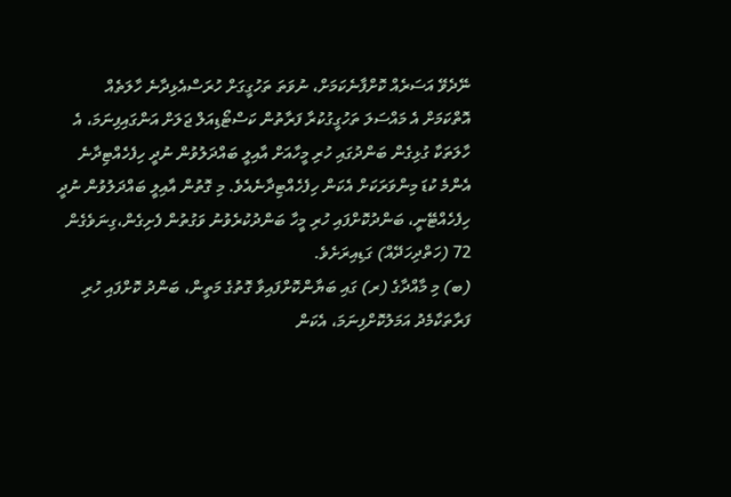ނޭދެވޭ އަސަރެއް ކޮށްފާނެކަމަށް، ނުވަތަ ތަހުގީގަށް ހުރަސްއެޅިދާނެ ހާލަތެއް އޮތްކަމަށް އެ މައްސަލަ ތަހުގީގުކުރާ ފަރާތުން ކަސްޓޯޑިއަލް ޖަލަށް އަންގައިފިނަމަ، އެ ހާލަތަކާ ގުޅިގެން ބަންދުގައި ހުރި މީހާއަށް އާއިލީ ބައްދަލުވުން ނުދީ ހިފެހެއްޓިދާނެ އެންމެ ކުޑަ މިންވަރަކަށް އެކަން ހިފެހެއްޓިދާނެއެވެ. މި ގޮތުން އާއިލީ ބައްދަލުވުން ނުދީ ހިފެހެއްޓޭނީ، ބަންދުކޮށްފައި ހުރި މީހާ ބަންދުކުރެވުނު ވަގުތުން ފެށިގެން،ގިނަވެގެން 72 (ހަތްދިހަދޭއް) ގަޑިއިރަށެވެ.
(ބ) މި މާއްދާގެ (ރ) ގައި ބަޔާންކޮށްފައިވާ ގޮތުގެ މަތީން، ބަންދު ކޮށްފައި ހުރި ފަރާތަކާމެދު އަމަލުކޮށްފިނަމަ، އެކަން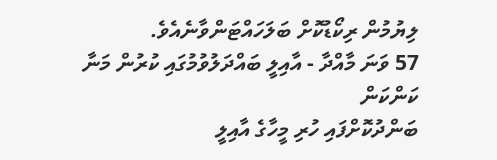ލިޔުމުން ރިކޯޑުކޮށް ބަލަހައްޓަންވާނެއެވެ.
57 ވަނަ މާއްދާ - އާއިލީ ބައްދަލުވުމުގައި ކުރުން މަނާ ކަންކަން
ބަންދުކޮށްފައި ހުރި މީހާގެ އާއިލީ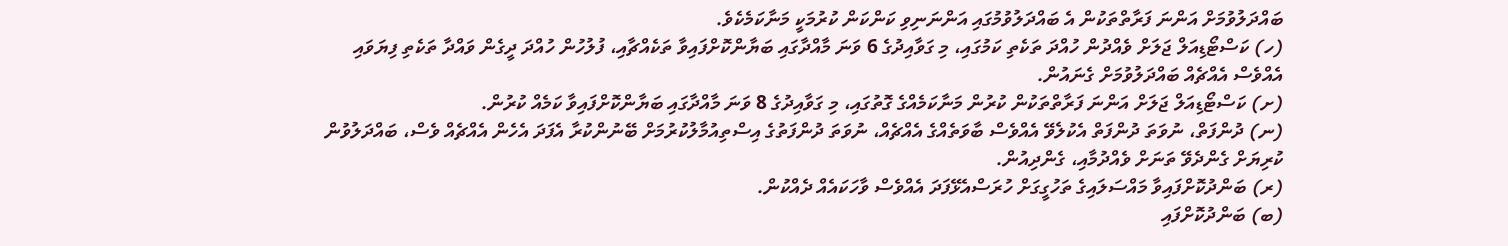ބައްދަލުވުމަށް އަންނަ ފަރާތްތަކުން އެ ބައްދަލުވުމުގައި އަންނަނިވި ކަންކަން ކުރުމަކީ މަނާކަމެކެވެ.
(ހ) ކަސްޓޯޑިއަލް ޖަލަށް ވެއްދުން ހުއްދަ ތަކެތި ކަމުގައި، މި ގަވާއިދުގެ 6 ވަނަ މާއްދާގައި ބަޔާންކޮށްފައިވާ ތަކެއްޗާއި، ފުލުހުން ހުއްދަ ދީގެން ވައްދާ ތަކެތި ފިޔަވައި އެއްވެސް އެއްޗެއް ބައްދަލުވުމަށް ގެނައުން.
(ށ) ކަސްޓޯޑިއަލް ޖަލަށް އަންނަ ފަރާތްތަކުން ކުރުން މަނާކަމެއްގެ ގޮތުގައި، މި ގަވާއިދުގެ 8 ވަނަ މާއްދާގައި ބަޔާންކޮށްފައިވާ ކަމެއް ކުރުން.
(ނ) ދުންފަތް، ނުވަތަ ދުންފަތް އެކުލެވޭ އެއްވެސް ބާވަތެއްގެ އެއްޗެއް، ނުވަތަ ދުންފަތުގެ އިސްތިއުމާލުކުރުމަށް ބޭނުންކުރާ އެފަދަ އެހެން އެއްޗެއް ވެސް، ބައްދަލުވުން ކުރިޔަށް ގެންދެވޭ ތަނަށް ވެއްދުމާއި، ގެންދިއުން.
(ރ) ބަންދުކޮށްފައިވާ މައްސަލައިގެ ތަހުގީގަށް ހުރަސްއެޅޭފަދަ އެއްވެސް ވާހަކައެއް ދެއްކުން.
(ބ) ބަންދުކޮށްފައި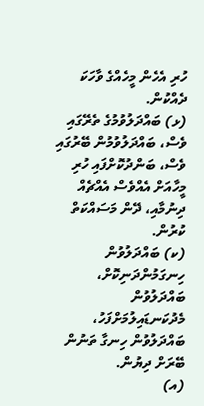ހުރި އެހެން މީހެއްގެ ވާހަކަ ދެއްކުން.
(ޅ) ބައްދަލުވުމުގެ ތެރޭގައި ވެސް، ބައްދަލުވުމުން ބޭރުގައި ވެސް، ބަންދުކޮށްފައި ހުރި މީހާއަށް އެއްވެސް އެއްޗެއް ދިނުމާއި، ދޭން މަސައްކަތް ކުރުން.
(ކ) ބައްދަލުވުން ހިނގަމުންދަނިކޮށް، ބައްދަލުވުން މެދުކަނޑައިލުމަށްފަހު، ބައްދަލުވުން ހިނގާ ތަނުން ބޭރަށް ދިޔުން.
(އ)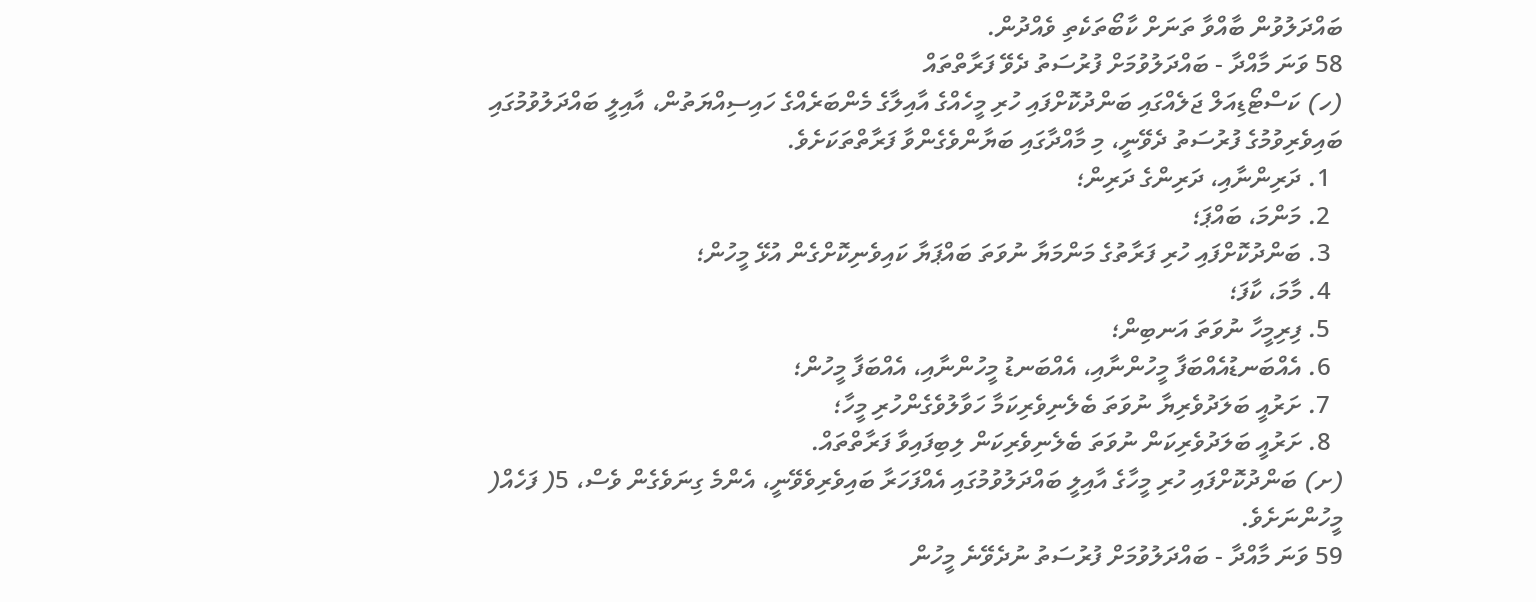ބައްދަލުވުން ބާއްވާ ތަނަށް ކާބޯތަކެތި ވެއްދުން.
58 ވަނަ މާއްދާ - ބައްދަލުވުމަށް ފުރުސަތު ދެވޭ ފަރާތްތައް
(ހ) ކަސްޓޯޑިއަލް ޖަލެއްގައި ބަންދުކޮށްފައި ހުރި މީހެއްގެ އާއިލާގެ މެންބަރެއްގެ ހައިސިއްޔަތުން، އާއިލީ ބައްދަލުވުމުގައި ބައިވެރިވުމުގެ ފުރުސަތު ދެވޭނީ، މި މާއްދާގައި ބަޔާންވެގެންވާ ފަރާތްތަކަށެވެ.
  1. ދަރިންނާއި، ދަރިންގެ ދަރިން؛
  2. މަންމަ، ބައްޕަ؛
  3. ބަންދުކޮށްފައި ހުރި ފަރާތުގެ މަންމަޔާ ނުވަތަ ބައްޕަޔާ ކައިވެނިކޮށްގެން އުޅޭ މީހުން؛
  4. މާމަ، ކާފަ؛
  5. ފިރިމީހާ ނުވަތަ އަނބިން؛
  6. އެއްބަނޑުއެއްބަފާ މީހުންނާއި، އެއްބަނޑު މީހުންނާއި، އެއްބަފާ މީހުން؛
  7. ށަރުއީ ބަލަދުވެރިޔާ ނުވަތަ ބެލެނިވެރިކަމާ ހަވާލުވެގެންހުރި މީހާ؛
  8. ށަރުއީ ބަލަދުވެރިކަން ނުވަތަ ބެލެނިވެރިކަން ލިބިފައިވާ ފަރާތްތައް.
(ށ) ބަންދުކޮށްފައި ހުރި މީހާގެ އާއިލީ ބައްދަލުވުމުގައި އެއްފަހަރާ ބައިވެރިވެވޭނީ، އެންމެ ގިނަވެގެން ވެސް، 5( ފަހެއް( މީހުންނަށެވެ.
59 ވަނަ މާއްދާ - ބައްދަލުވުމަށް ފުރުސަތު ނުދެވޭނެ މީހުން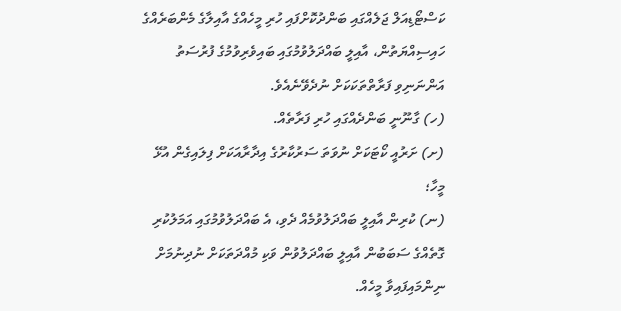ކަސްޓޯޑިއަލް ޖަލެއްގައި ބަންދުކޮށްފައި ހުރި މީހެއްގެ އާއިލާގެ މެންބަރެއްގެ ހައިސިއްޔަތުން، އާއިލީ ބައްދަލުވުމުގައި ބައިވެރިވުމުގެ ފުރުސަތު އަންނަނިވި ފަރާތްތަކަކަށް ނުދެވޭނެއެވެ.
(ހ) ގާނޫނީ ބަންދެއްގައި ހުރި ފަރާތެއް.
(ށ) ށަރުއީ ކޯޓަކަށް ނުވަތަ ސަރުކާރުގެ އިދާރާއަކަށް ފިލައިގެން އުޅޭ މީހާ؛
(ނ) ކުރިން އާއިލީ ބައްދަލުވުމެއް ދެވި، އެ ބައްދަލުވުމުގައި އަމަލުކުރި ގޮތެއްގެ ސަބަބުން އާއިލީ ބައްދަލުވުން ވަކި މުއްދަތަކަށް ނުދިނުމަށް ނިންމައިފައިވާ މީހެއް.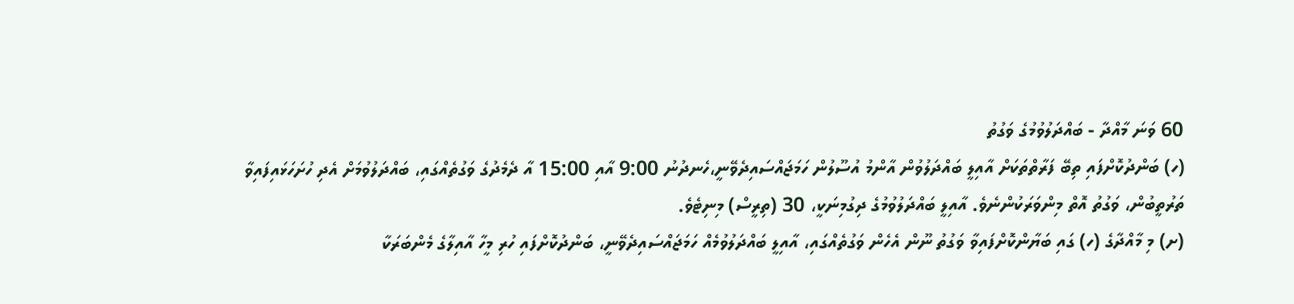60 ވަނަ މާއްދާ - ބައްދަލުވުމުގެ ވަގުތު
(ހ) ބަންދުކޮށްފައި ތިބޭ ފަރާތްތަކަށް އާއިލީ ބައްދަލުވުން އާންމު އުސޫލުން ހަމަޖައްސައިދެވޭނީ،ހެނދުނު 9:00 އާއި 15:00 އާ ދެމެދުގެ ވަގުތެއްގައި، ބައްދަލުވުމަށް އެދި ހުށަހަޅައިފައިވާ ތަރުތީބުން، ވަގުތު އޮތް މިންވަރަކުންނެވެ. އާއިލީ ބައްދަލުވުމުގެ ދިގުމިނަކީ، 30 (ތިރީސް) މިނިޓެވެ.
(ށ) މި މާއްދާގެ (ހ) ގައި ބަޔާންކޮށްފައިވާ ވަގުތު ނޫން އެހެން ވަގުތެއްގައި، އާއިލީ ބައްދަލުވުމެއް ހަމަޖައްސައިދެވޭނީ، ބަންދުކޮށްފައި ހުރި މީހާ އާއިލާގެ މެންބަރަކާ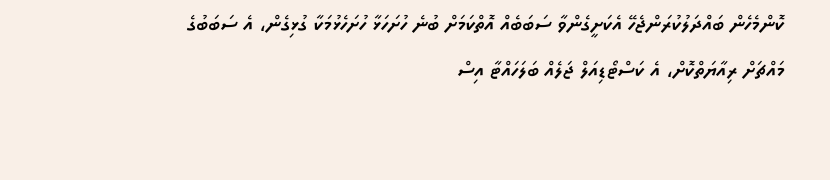ކޮންމެހެން ބައްދަލުކުރަންޖެހޭ އެކަށީގެންވާ ސަބަބެއް އޮތްކަމަށް ބުނެ ހުށަހަޅާ ހުށަހެޅުމަކާ ގުޅިގެން، އެ ސަބަބުގެ މައްޗަށް ރިއާޔަތްކޮށް، އެ ކަސްޓޯޑިއަލް ޖަލެއް ބަލަހައްޓާ އިސް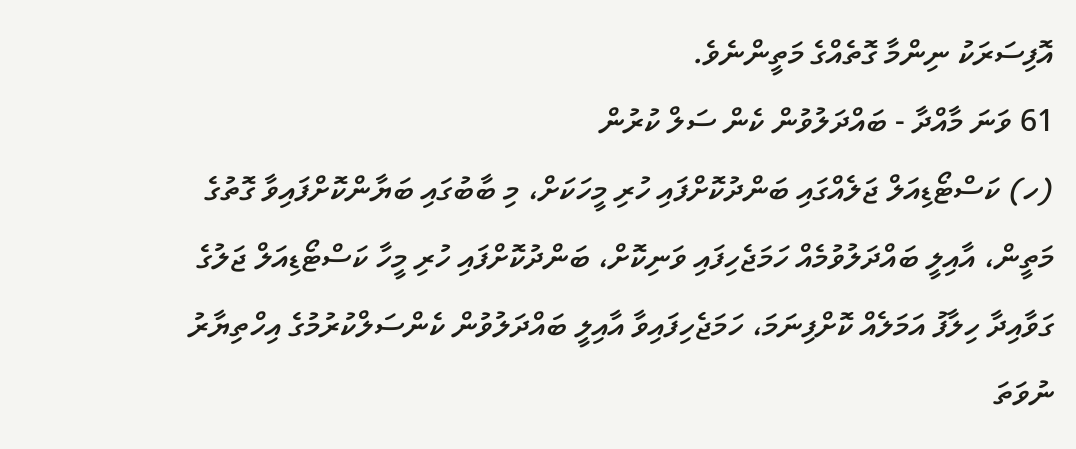އޮފިސަރަކު ނިންމާ ގޮތެއްގެ މަތީންނެވެ.
61 ވަނަ މާއްދާ - ބައްދަލުވުން ކެން ސަލް ކުރުން
(ހ) ކަސްޓޯޑިއަލް ޖަލެއްގައި ބަންދުކޮށްފައި ހުރި މީހަކަށް، މި ބާބުގައި ބަޔާންކޮށްފައިވާ ގޮތުގެ މަތީން، އާއިލީ ބައްދަލުވުމެއް ހަމަޖެހިފައި ވަނިކޮށް، ބަންދުކޮށްފައި ހުރި މީހާ ކަސްޓޯޑިއަލް ޖަލުގެ ގަވާއިދާ ހިލާފު އަމަލެއް ކޮށްފިނަމަ، ހަމަޖެހިފައިވާ އާއިލީ ބައްދަލުވުން ކެންސަލްކުރުމުގެ އިހްތިޔާރު ނުވަތަ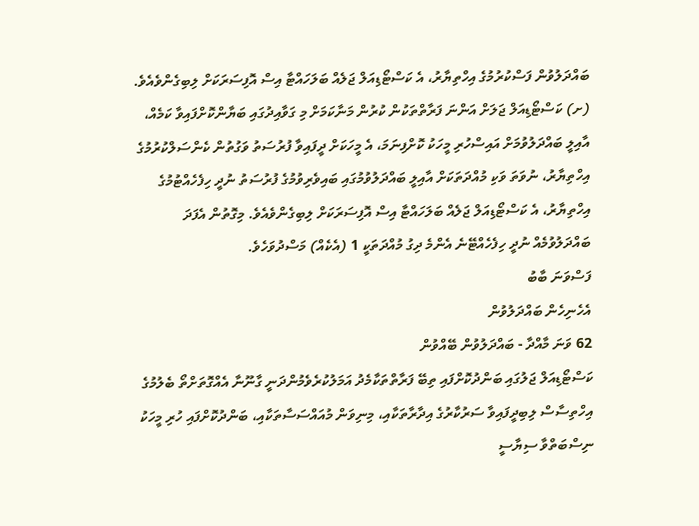ބައްދަލުވުން ފަސްކުރުމުގެ އިހްތިޔާރު، އެ ކަސްޓޯޑިއަލް ޖަލެއް ބަލަހައްޓާ އިސް އޮފިސަރަކަށް ލިބިގެންވެއެވެ.
(ށ) ކަސްޓޯޑިއަލް ޖަލަށް އަންނަ ފަރާތްތަކުން ކުރުން މަނާކަމަށް މި ގަވާއިދުގައި ބަޔާންކޮށްފައިވާ ކަމެއް، އާއިލީ ބައްދަލުވުމަށް އައިސްހުރި މީހަކު ކޮށްފިނަމަ، އެ މީހަކަށް ދީފައިވާ ފުރުސަތު ވަގުތުން ކެންސަލްކުރުމުގެ އިހްތިޔާރު، ނުވަތަ ވަކި މުއްދަތަކަށް އާއިލީ ބައްދަލުވުމުގައި ބައިވެރިވުމުގެ ފުރުސަތު ނުދީ ހިފެހެއްޓުމުގެ އިހްތިޔާރު، އެ ކަސްޓޯޑިއަލް ޖަލެއް ބަލަހައްޓާ އިސް އޮފިސަރަކަށް ލިބިގެންވެއެވެ. މިގޮތުން އެފަދަ ބައްދަލުވުމެއް ނުދީ ހިފެހެއްޓޭނެ އެންމެ ދިގު މުއްދަތަކީ 1 (އެކެއް) މަސްދުވަހެވެ.
ފަސްވަނަ ބާބު
އެހެނިހެން ބައްދަލުވުން
62 ވަނަ މާއްދާ - ބައްދަލުވުން ބޭއްވުން
ކަސްޓޯޑިއަލް ޖަލުގައި ބަންދުކޮށްފައި ތިބޭ ފަރާތްތަކާމެދު އަމަލުކުރެވެމުންދަނީ ގާނޫނާ އެއްގޮތަށްތޯ ބެލުމުގެ އިހްތިސާސް ލިބިދީފައިވާ ސަރުކާރުގެ އިދާރާތަކާއި، މިނިވަން މުއައްސަސާތަކާއި، ބަންދުކޮށްފައި ހުރި މީހަކު ނިސްބަތްވާ ސިޔާސީ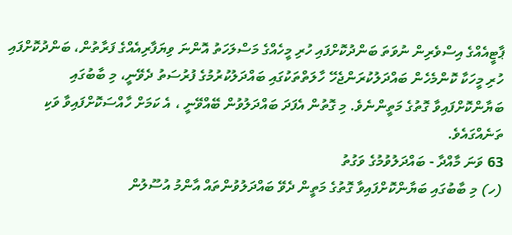ޕާޓީއެއްގެ އިސްވެރިން ނުވަތަ ބަންދުކޮށްފައި ހުރި މީހެއްގެ މަސްލަހަތު އޮންނަ ވިޔަފާރިއެއްގެ ފަރާތުން، ބަންދުކޮށްފައި ހުރި މީހަކާ ކޮންމެހެން ބައްދަލުކުރަންޖެހޭ ހާލަތްތަކުގައި ބައްދަލުކުރުމުގެ ފުރުސަތު ދެވޭނީ، މި ބާބުގައި ބަޔާންކޮށްފައިވާ ގޮތުގެ މަތީންނެވެ. މި ގޮތުން އެފަދަ ބައްދަލުވުން ބޭއްވޭނީ ، އެ ކަމަށް ހާއްސަކޮށްފައިވާ ވަކި ތަނެއްގައެވެ.
63 ވަނަ މާއްދާ - ބައްދަލުވުމުގެ ވަގުތު
(ހ) މި ބާބުގައި ބަޔާންކޮށްފައިވާ ގޮތުގެ މަތީން ދެވޭ ބައްދަލުވުންތައް އާންމު އުސޫލުން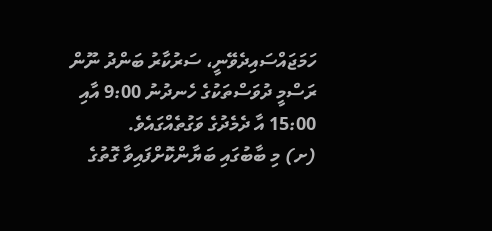ހަމަޖައްސައިދެވޭނީ، ސަރުކާރު ބަންދު ނޫން ރަސްމީ ދުވަސްތަކުގެ ހެނދުނު 9:00 އާއި 15:00 އާ ދެމެދުގެ ވަގުތެއްގައެވެ.
(ށ) މި ބާބުގައި ބަޔާންކޮށްފައިވާ ގޮތުގެ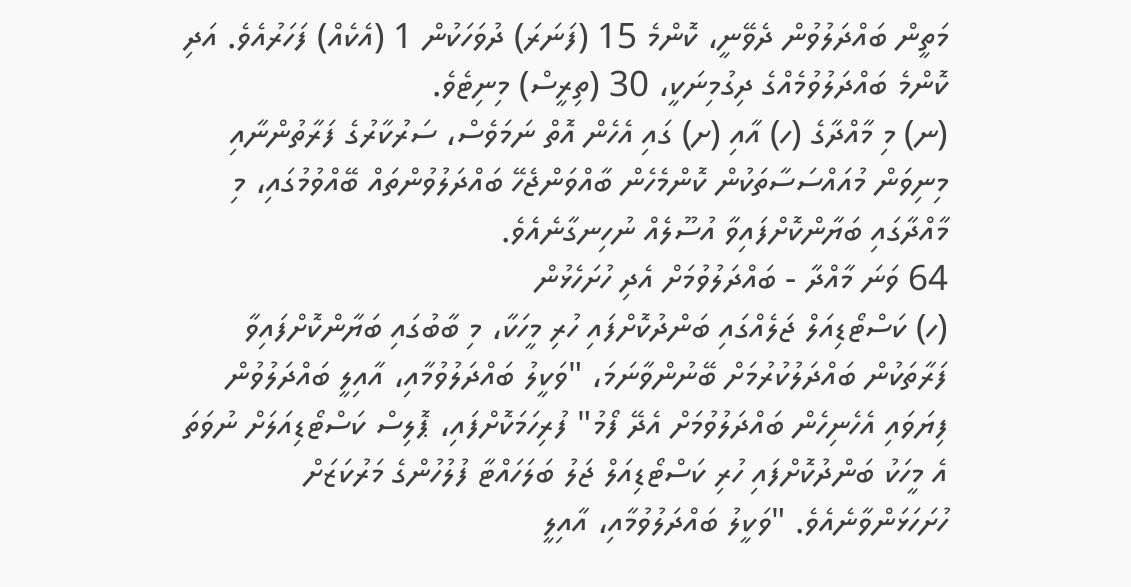މަތީން ބައްދަލުވުން ދެވޭނީ، ކޮންމެ 15 (ފަނަރަ) ދުވަހަކުން 1 (އެކެއް) ފަހަރުއެވެ. އަދި ކޮންމެ ބައްދަލުވުމެއްގެ ދިގުމިނަކީ، 30 (ތިރީސް) މިނިޓެވެ.
(ނ) މި މާއްދާގެ (ހ) އާއި (ށ) ގައި އެހެން އޮތް ނަމަވެސް، ސަރުކާރުގެ ފަރާތުންނާއި މިނިވަން މުއައްސަސާތަކުން ކޮންމެހެން ބާއްވަންޖެހޭ ބައްދަލުވުންތައް ބޭއްވުމުގައި، މި މާއްދާގައި ބަޔާންކޮށްފައިވާ އުސޫލެއް ނުހިނގާނެއެވެ.
64 ވަނަ މާއްދާ - ބައްދަލުވުމަށް އެދި ހުށަހެޅުން
(ހ) ކަސްޓޯޑިއަލް ޖަލެއްގައި ބަންދުކޮށްފައި ހުރި މީހަކާ، މި ބާބުގައި ބަޔާންކޮށްފައިވާ ފަރާތަކުން ބައްދަލުކުރުމަށް ބޭނުންވާނަމަ، "ވަކީލު ބައްދަލުވުމާއި، އާއިލީ ބައްދަލުވުން ފިޔަވައި އެހެނިހެން ބައްދަލުވުމަށް އެދޭ ފޯމު" ފުރިހަމަކޮށްފައި، ޕޮލިސް ކަސްޓޯޑިއަލަށް ނުވަތަ އެ މީހަކު ބަންދުކޮށްފައި ހުރި ކަސްޓޯޑިއަލް ޖަލު ބަލަހައްޓާ ފުލުހުންގެ މަރުކަޒަށް ހުށަހަޅަންވާނެއެވެ. "ވަކީލު ބައްދަލުވުމާއި، އާއިލީ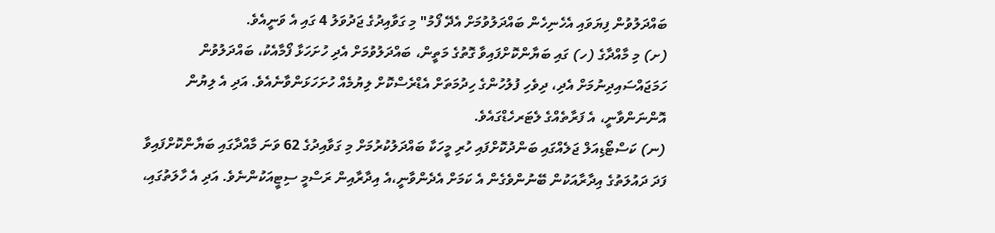ބައްދަލުވުން ފިޔަވައި އެހެނިހެން ބައްދަލުވުމަށް އެދޭ ފޯމު" މި ގަވާއިދުގެ ޖަދުވަލު 4 ގައި އެ ވަނީއެވެ.
(ށ) މި މާއްދާގެ (ހ) ގައި ބަޔާންކޮށްފައިވާ ގޮތުގެ މަތީން، ބައްދަލުވުމަށް އެދި ހުށަހަޅާ ފޯމާއެކު، ބައްދަލުވުން ހަމަޖައްސައިދިނުމަށް އެދި، ދިވެހި ފުލުހުންގެ ހިދުމަތަށް އެޑްރެސްކޮށް ލިޔުމެއް ހުށަހަޅަންވާނެއެވެ. އަދި އެ ލިޔުން އޮންނަންވާނީ، އެ ފަރާތެއްގެ ލެޓަރހެޑްގައެވެ.
(ނ) ކަސްޓޯޑިއަލް ޖަލެއްގައި ބަންދުކޮށްފައި ހުރި މީހަކާ ބައްދަލުކުރުމަށް މި ގަވާއިދުގެ 62 ވަނަ މާއްދާގައި ބަޔާންކޮށްފައިވާ ފަދަ ދައުލަތުގެ އިދާރާއަކުން ބޭނުންވެގެން އެ ކަމަށް އެދެންވާނީ،އެ އިދާރާއިން ރަސްމީ ސިޓީއަކުންނެވެ. އަދި އެ ހާލަތުގައި،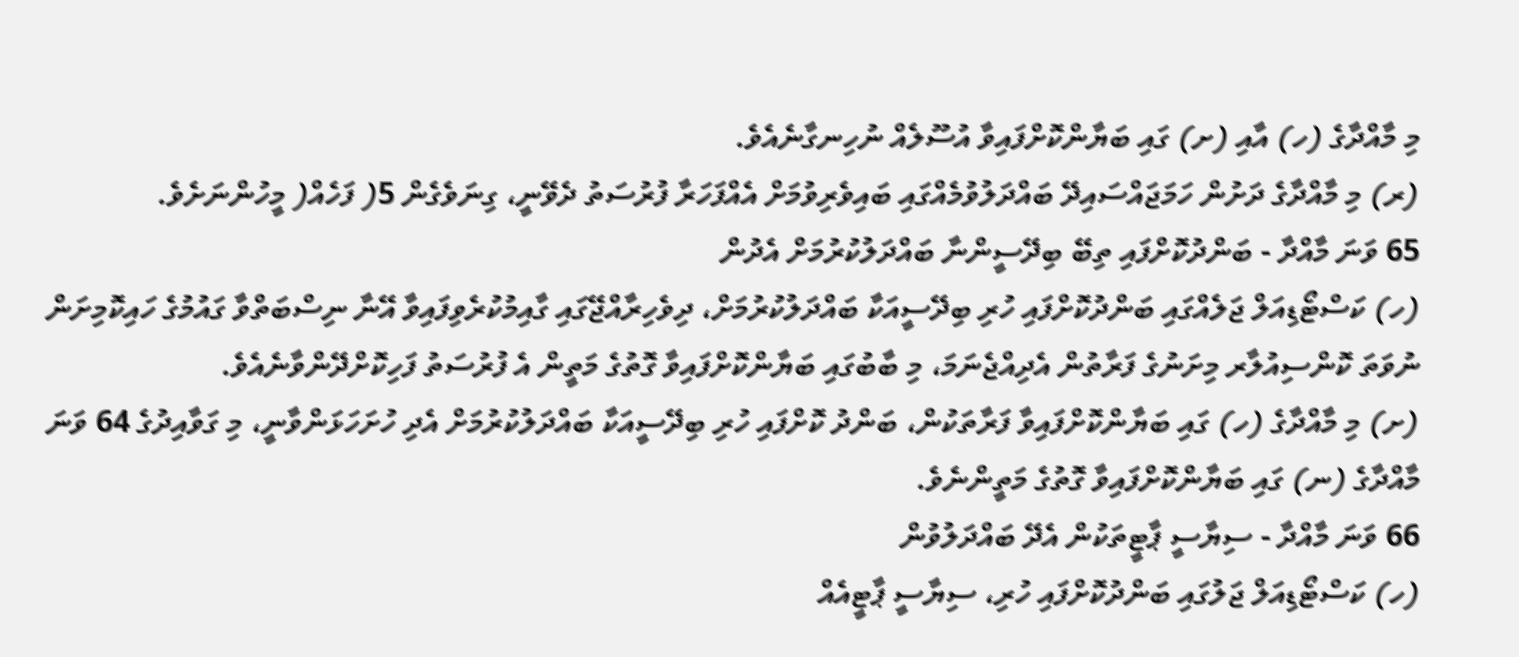މި މާއްދާގެ (ހ) އާއި (ށ) ގައި ބަޔާންކޮށްފައިވާ އުސޫލެއް ނުހިނގާނެއެވެ.
(ރ) މި މާއްދާގެ ދަށުން ހަމަޖައްސައިދޭ ބައްދަލުވުމެއްގައި ބައިވެރިވުމަށް އެއްފަހަރާ ފުރުސަތު ދެވޭނީ، ގިނަވެގެން 5( ފަހެއް( މީހުންނަށެވެ.
65 ވަނަ މާއްދާ - ބަންދުކޮށްފައި ތިބޭ ބިދޭސީންނާ ބައްދަލުކުރުމަށް އެދުން
(ހ) ކަސްޓޯޑިއަލް ޖަލެއްގައި ބަންދުކޮށްފައި ހުރި ބިދޭސީއަކާ ބައްދަލުކުރުމަށް، ދިވެހިރާއްޖޭގައި ގާއިމުކުރެވިފައިވާ އޭނާ ނިސްބަތްވާ ގައުމުގެ ހައިކޮމިށަން ނުވަތަ ކޮންސިއުލާރ މިށަނުގެ ފަރާތުން އެދިއްޖެނަމަ، މި ބާބުގައި ބަޔާންކޮށްފައިވާ ގޮތުގެ މަތީން އެ ފުރުސަތު ފަހިކޮށްދޭންވާނެއެވެ.
(ށ) މި މާއްދާގެ (ހ) ގައި ބަޔާންކޮށްފައިވާ ފަރާތަކުން، ބަންދު ކޮށްފައި ހުރި ބިދޭސީއަކާ ބައްދަލުކުރުމަށް އެދި ހުށަހަޅަންވާނީ، މި ގަވާއިދުގެ 64 ވަނަ މާއްދާގެ (ނ) ގައި ބަޔާންކޮށްފައިވާ ގޮތުގެ މަތީންނެވެ.
66 ވަނަ މާއްދާ - ސިޔާސީ ޕާޓީތަކުން އެދޭ ބައްދަލުވުން
(ހ) ކަސްޓޯޑިއަލް ޖަލުގައި ބަންދުކޮށްފައި ހުރި، ސިޔާސީ ޕާޓީއެއް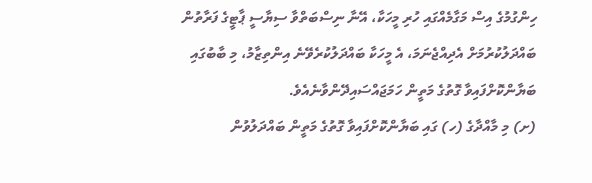ހިންގުމުގެ އިސް މަގާމެއްގައި ހުރި މީހަކާ، އޭނާ ނިސްބަތްވާ ސިޔާސީ ޕާޓީގެ ފަރާތުން ބައްދަލުކުރުމަށް އެދިއްޖެނަމަ، އެ މީހަކާ ބައްދަލުކުރެވޭނެ އިންތިޒާމު، މި ބާބުގައި ބަޔާންކޮށްފައިވާ ގޮތުގެ މަތީން ހަމަޖައްސައިދޭންވާނެއެވެ.
(ށ) މި މާއްދާގެ (ހ) ގައި ބަޔާންކޮށްފައިވާ ގޮތުގެ މަތީން ބައްދަލުވުން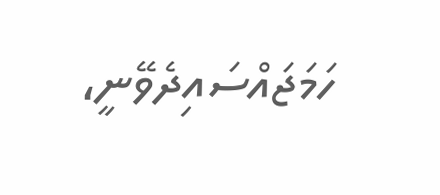ހަމަޖައްސައިދެވޭނީ،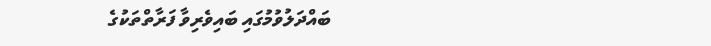ބައްދަލުވުމުގައި ބައިވެރިވާ ފަރާތްތަކުގެ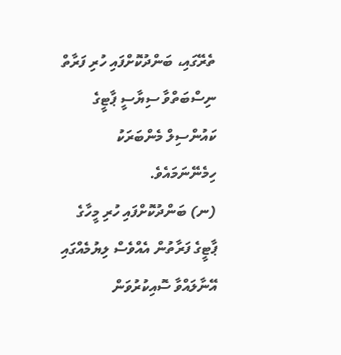ތެރޭގައި، ބަންދުކޮށްފައި ހުރި ފަރާތް ނިސްބަތްވާ ސިޔާސީ ޕާޓީގެ ކައުންސިލް މެންބަރަކު ހިމެނޭނަމައެވެ.
(ނ) ބަންދުކޮށްފައި ހުރި މީހާގެ ޕާޓީގެ ފަރާތުން އެއްވެސް ލިޔުމެއްގައި އޭނާލައްވާ ސޮއިކުރުވަން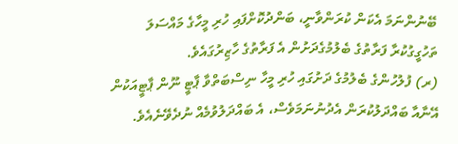ބޭނުންނަމަ އެކަން ކުރަންވާނީ، ބަންދުކޮށްފައި ހުރި މީހާގެ މައްސަލަ ތަހުގީގުކުރާ ފަރާތުގެ ބެލުމުގެދަށުން އެ ފަރާތުގެ ހާޒިރުގައެވެ.
(ރ) ފުލުހުންގެ ބެލުމުގެ ދަށުގައި ހުރި މީހާ ނިސްބަތްވާ ޕާޓީ ނޫން ޕާޓީއަކުން އޭނާއާ ބައްދަލުކުރަން އެދުނުނަމަވެސް، އެ ބައްދަލުވުމެއް ނުދެވޭނެއެވެ.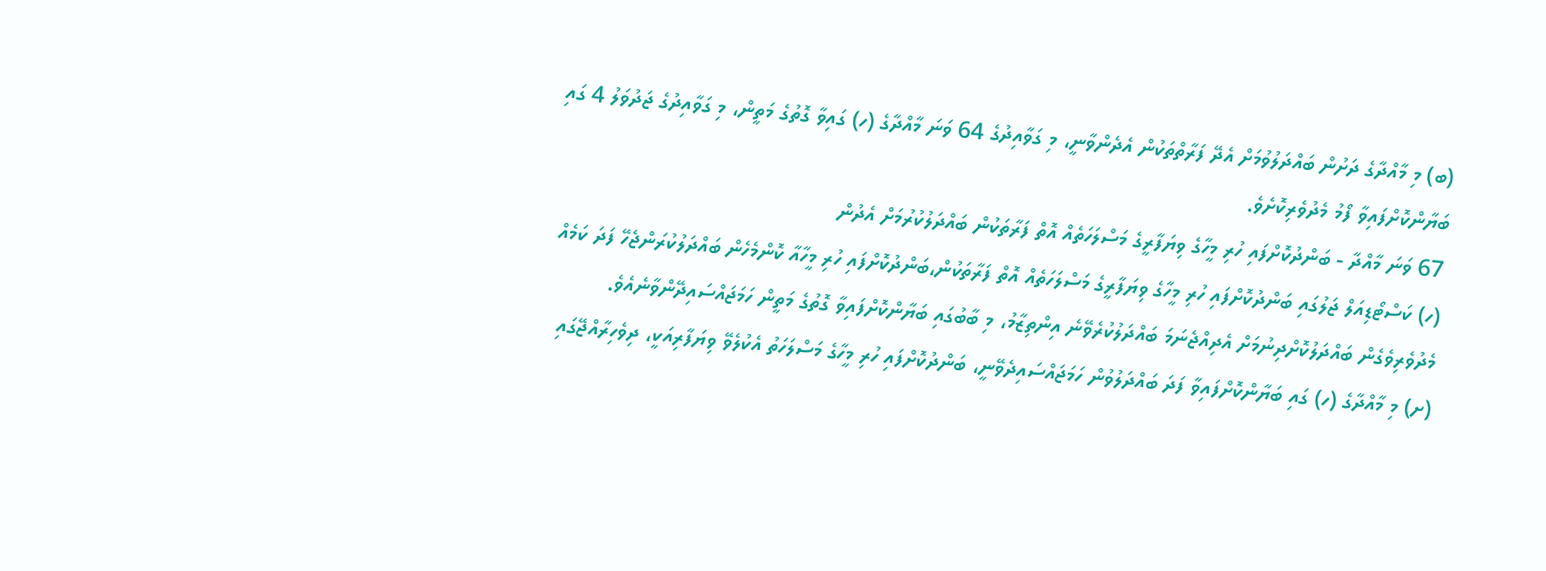(ބ) މި މާއްދާގެ ދަށުން ބައްދަލުވުމަށް އެދޭ ފަރާތްތަކުން އެދެންވާނީ، މި ގަވާއިދުގެ 64 ވަނަ މާއްދާގެ (ހ) ގައިވާ ގޮތުގެ މަތީން، މި ގަވާއިދުގެ ޖަދުވަލު 4 ގައި ބަޔާންކޮށްފައިވާ ފޯމު މެދުވެރިކޮށެވެ.
67 ވަނަ މާއްދާ - ބަންދުކޮށްފައި ހުރި މީހާގެ ވިޔަފާރީގެ މަސްލަހަތެއް އޮތް ފަރާތަކުން ބައްދަލުކުރުމަށް އެދުން
(ހ) ކަސްޓޯޑިއަލް ޖަލުގައި ބަންދުކޮށްފައި ހުރި މީހާގެ ވިޔަފާރީގެ މަސްލަހަތެއް އޮތް ފަރާތަކުން،ބަންދުކޮށްފައި ހުރި މީހާއާ ކޮންމެހެން ބައްދަލުކުރަންޖެހޭ ފަދަ ކަމެއް މެދުވެރިވެގެން ބައްދަލުކޮށްދިނުމަށް އެދިއްޖެނަމަ ބައްދަލުކުރެވޭނެ އިންތިޒާމު، މި ބާބުގައި ބަޔާންކޮށްފައިވާ ގޮތުގެ މަތީން ހަމަޖައްސައިދޭންވާނެއެވެ.
(ށ) މި މާއްދާގެ (ހ) ގައި ބަޔާންކޮށްފައިވާ ފަދަ ބައްދަލުވުން ހަމަޖައްސައިދެވޭނީ، ބަންދުކޮށްފައި ހުރި މީހާގެ މަސްލަހަތު އެކުލެވޭ ވިޔަފާރިއަކީ، ދިވެހިރާއްޖޭގައި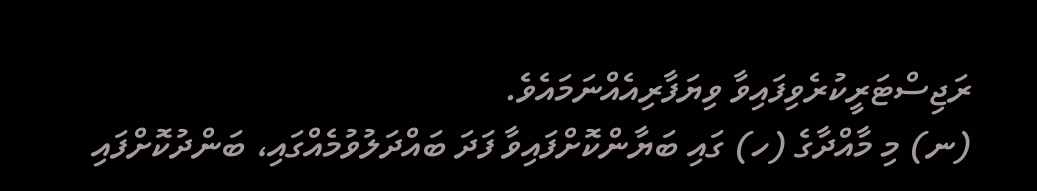ރަޖިސްޓަރީކުރެވިފައިވާ ވިޔަފާރިއެއްނަމައެވެ.
(ނ) މި މާއްދާގެ (ހ) ގައި ބަޔާންކޮށްފައިވާ ފަދަ ބައްދަލުވުމެއްގައި، ބަންދުކޮށްފައި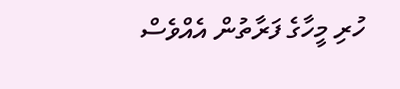ހުރި މީހާގެ ފަރާތުން އެއްވެސް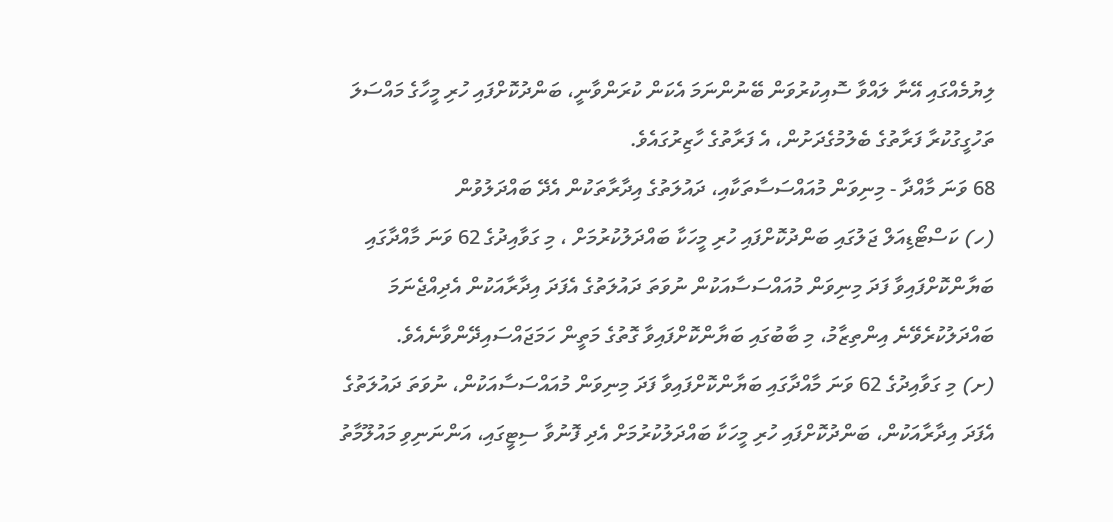ލިޔުމެއްގައި އޭނާ ލައްވާ ސޮއިކުރުވަން ބޭނުންނަމަ އެކަން ކުރަންވާނީ، ބަންދުކޮށްފައި ހުރި މީހާގެ މައްސަލަ ތަހުގީގުކުރާ ފަރާތުގެ ބެލުމުގެދަށުން، އެ ފަރާތުގެ ހާޒިރުގައެވެ.
68 ވަނަ މާއްދާ - މިނިވަން މުއައްސަސާތަކާއި، ދައުލަތުގެ އިދާރާތަކުން އެދޭ ބައްދަލުވުން
(ހ) ކަސްޓޯޑިއަލް ޖަލުގައި ބަންދުކޮށްފައި ހުރި މީހަކާ ބައްދަލުކުރުމަށް ، މި ގަވާއިދުގެ 62 ވަނަ މާއްދާގައި ބަޔާންކޮށްފައިވާ ފަދަ މިނިވަން މުއައްސަސާއަކުން ނުވަތަ ދައުލަތުގެ އެފަދަ އިދާރާއަކުން އެދިއްޖެނަމަ ބައްދަލުކުރެވޭނެ އިންތިޒާމު، މި ބާބުގައި ބަޔާންކޮށްފައިވާ ގޮތުގެ މަތީން ހަމަޖައްސައިދޭންވާނެއެވެ.
(ށ) މި ގަވާއިދުގެ 62 ވަނަ މާއްދާގައި ބަޔާންކޮށްފައިވާ ފަދަ މިނިވަން މުއައްސަސާއަކުން، ނުވަތަ ދައުލަތުގެ އެފަދަ އިދާރާއަކުން، ބަންދުކޮށްފައި ހުރި މީހަކާ ބައްދަލުކުރުމަށް އެދި ފޮނުވާ ސިޓީގައި، އަންނަނިވި މައުލޫމާތު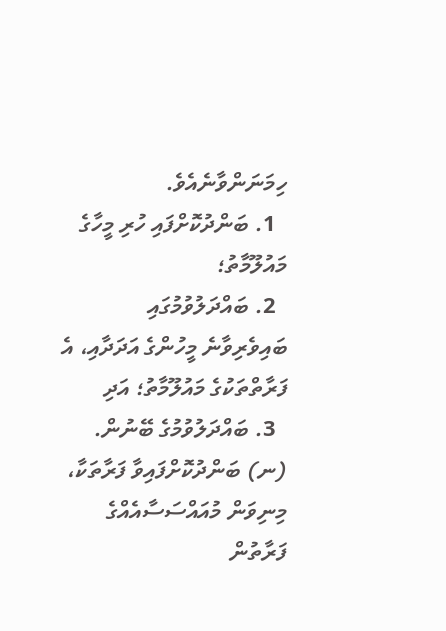ހިމަނަންވާނެއެވެ.
  1. ބަންދުކޮށްފައި ހުރި މީހާގެ މައުލޫމާތު؛
  2. ބައްދަލުވުމުގައި ބައިވެރިވާނެ މީހުންގެ އަދަދާއި، އެ ފަރާތްތަކުގެ މައުލޫމާތު؛ އަދި
  3. ބައްދަލުވުމުގެ ބޭނުން.
(ނ) ބަންދުކޮށްފައިވާ ފަރާތަކާ، މިނިވަން މުއައްސަސާއެއްގެ ފަރާތުން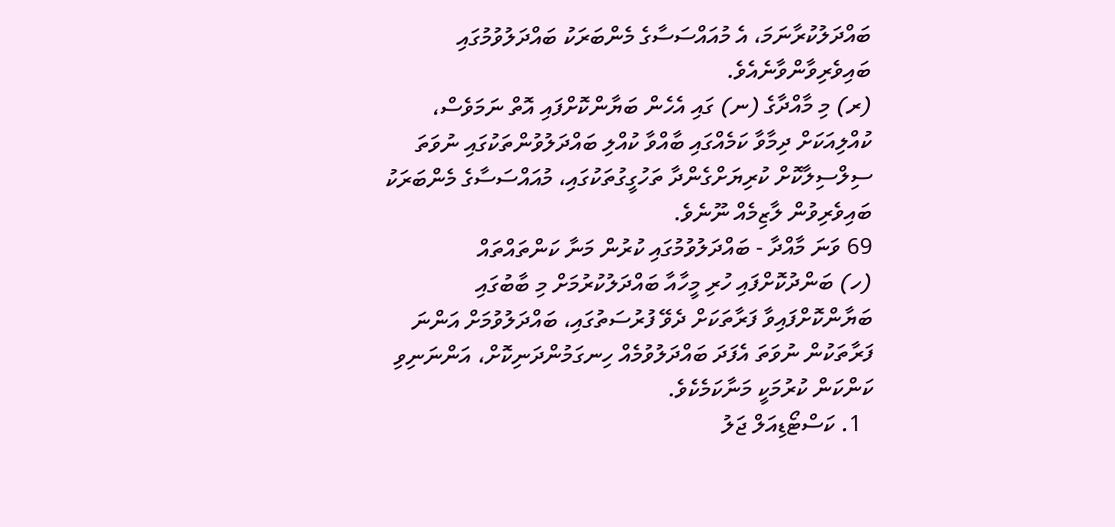ބައްދަލުކުރާނަމަ، އެ މުއައްސަސާގެ މެންބަރަކު ބައްދަލުވުމުގައި ބައިވެރިވާންވާނެއެވެ.
(ރ) މި މާއްދާގެ (ނ) ގައި އެހެން ބަޔާންކޮށްފައި އޮތް ނަމަވެސް، ކުއްލިއަކަށް ދިމާވާ ކަމެއްގައި ބާއްވާ ކުއްލި ބައްދަލުވުންތަކުގައި ނުވަތަ ސިލްސިލާކޮށް ކުރިޔަށްގެންދާ ތަހުގީގުތަކުގައި، މުއައްސަސާގެ މެންބަރަކު ބައިވެރިވުން ލާޒިމެއް ނޫނެވެ.
69 ވަނަ މާއްދާ - ބައްދަލުވުމުގައި ކުރުން މަނާ ކަންތައްތައް
(ހ) ބަންދުކޮށްފައި ހުރި މީހާއާ ބައްދަލުކުރުމަށް މި ބާބުގައި ބަޔާންކޮށްފައިވާ ފަރާތަކަށް ދެވޭ ފުރުސަތުގައި، ބައްދަލުވުމަށް އަންނަ ފަރާތަކުން ނުވަތަ އެފަދަ ބައްދަލުވުމެއް ހިނގަމުންދަނިކޮށް، އަންނަނިވި ކަންކަން ކުރުމަކީ މަނާކަމެކެވެ.
  1. ކަސްޓޯޑިއަލް ޖަލު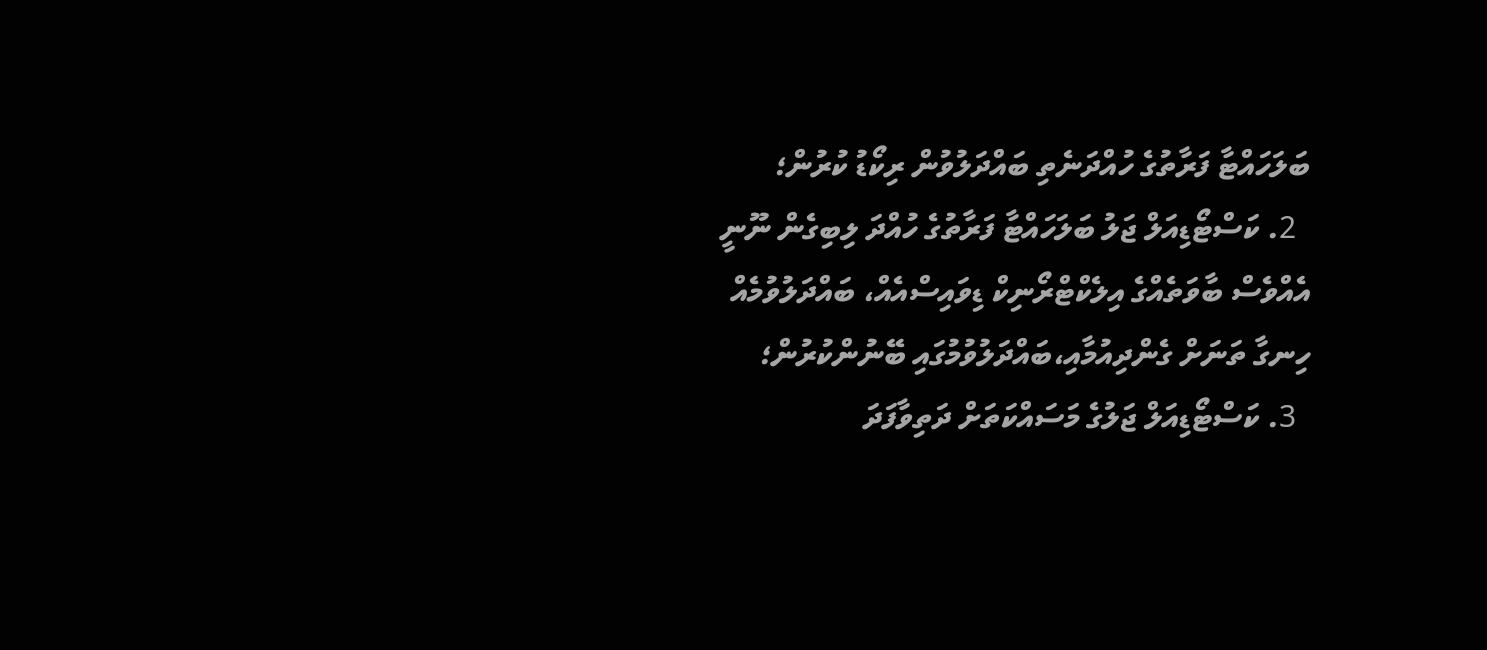ބަލަހައްޓާ ފަރާތުގެ ހުއްދަނެތި ބައްދަލުވުން ރިކޯޑު ކުރުން؛
  2. ކަސްޓޯޑިއަލް ޖަލު ބަލަހައްޓާ ފަރާތުގެ ހުއްދަ ލިބިގެން ނޫނީ އެއްވެސް ބާވަތެއްގެ އިލެކްޓްރޯނިކް ޑިވައިސްއެއް، ބައްދަލުވުމެއް ހިނގާ ތަނަށް ގެންދިއުމާއި،ބައްދަލުވުމުގައި ބޭނުންކުރުން؛
  3. ކަސްޓޯޑިއަލް ޖަލުގެ މަސައްކަތަށް ދަތިވާފަދަ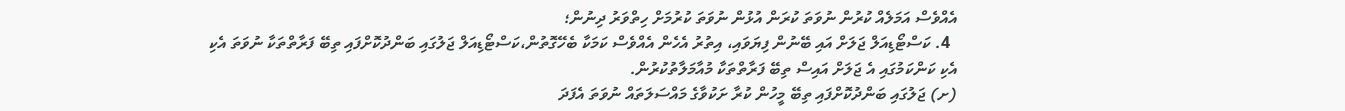އެއްވެސް އަމަލެއް ކުރުން ނުވަތަ ކުރަން އުޅުން ނުވަތަ ކުރުމަށް ހިތްވަރު ދިނުން؛
  4. ކަސްޓޯޑިއަލް ޖަލަށް އައި ބޭނުން ފިޔަވައި، އިތުރު އެހެން އެއްވެސް ކަމަކާ ބެހޭގޮތުން،ކަސްޓޯޑިއަލް ޖަލުގައި ބަންދުކޮށްފައި ތިބޭ ފަރާތްތަކާ ނުވަތަ އެކި އެކި ކަންކަމުގައި އެ ޖަލަށް އައިސް ތިބޭ ފަރާތްތަކާ މުއާމަލާތުކުރުން.
(ށ) ޖަލުގައި ބަންދުކޮށްފައި ތިބޭ މީހުން ކުރާ ށަކުވާގެ މައްސަލަތައް ނުވަތަ އެފަދަ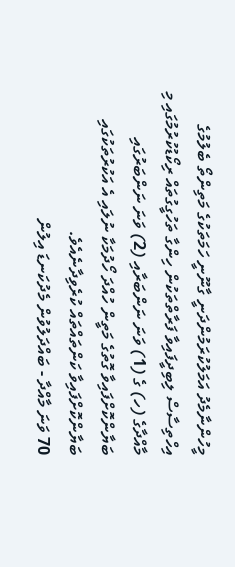މީހުންނާމެދު އަމަލުކުރަމުންދަނީ ގާނޫނީ ހަމަތަކުގެ މަތިންތޯ ބެލުމުގެ އިހްތިސާސް ލިބިދީފައިވާ ފަރާތްތަކުން ހިންގާ ތަހުގީގުތައް ރިކޯޑުކުރުމުގައި މި މާއްދާގެ (ހ) ގެ (1) ވަނަ ނަންބަރާއި (2) ވަނަ ނަންބަރުގައި ބަޔާންކޮށްފައިވާ ގޮތުގެ މަތީން ހުއްދަ ހޯދުމަކާ ނުލައި އެ އަކުރުތަކުގައި ބަޔާންކޮށްފައިވާ ކަންތައްތައް ކުރެވިދާނެއެވެ.
70 ވަނަ މާއްދާ - ބައްދަލުވުން މެދުކަނޑަ އިލުން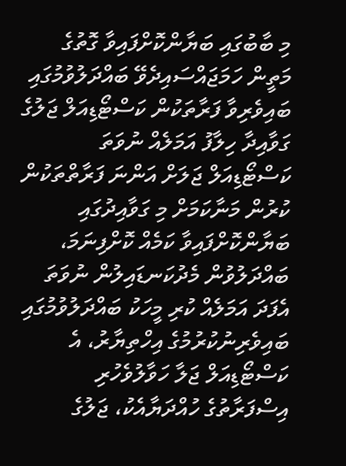މި ބާބުގައި ބަޔާންކޮށްފައިވާ ގޮތުގެ މަތީން ހަމަޖައްސައިދެވޭ ބައްދަލުވުމުގައި ބައިވެރިވާ ފަރާތަކުން ކަސްޓޯޑިއަލް ޖަލުގެ ގަވާއިދާ ހިލާފު އަމަލެއް ނުވަތަ ކަސްޓޯޑިއަލް ޖަލަށް އަންނަ ފަރާތްތަކުން ކުރުން މަނާކަމަށް މި ގަވާއިދުގައި ބަޔާންކޮށްފައިވާ ކަމެއް ކޮށްފިނަމަ، ބައްދަލުވުން މެދުކަނޑައިލުން ނުވަތަ އެފަދަ އަމަލެއް ކުރި މީހަކު ބައްދަލުވުމުގައި ބައިވެރިނުކުރުމުގެ އިހްތިޔާރު، އެ ކަސްޓޯޑިއަލް ޖަލާ ހަވާލުވެހުރި އިސްފަރާތުގެ ހުއްދަޔާއެކު، ޖަލުގެ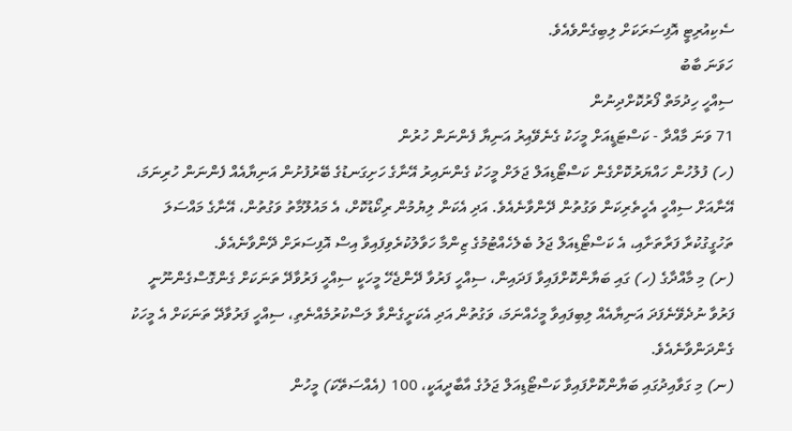ސެކިއުރިޓީ އޮފިސަރަކަށް ލިބިގެންވެއެވެ.
ހަވަނަ ބާބު
ސިއްހީ ހިދުމަތް ފޯރުކޮށްދިނުން
71 ވަނަ މާއްދާ - ކަސްޓަޑީއަށް މީހަކު ގެނެވޭއިރު އަނިޔާ ފެންނަން ހުރުން
(ހ) ފުލުހުން ހައްޔަރުކޮށްގެން ކަސްޓޯޑިއަލް ޖަލަށް މީހަކު ގެންނައިރު އޭނާގެ ހަށިގަނޑުގެ ބޭރުފުށުން އަނިޔާއެއް ފެންނަން ހުރިނަމަ، އޭނާއަށް ސިއްހީ އެހީތެރިކަން ވަގުތުން ދޭންވާނެއެވެ. އަދި އެކަން ލިޔުމުން ރިކޯޑުކޮށް، އެ މައުލޫމާތު ވަގުތުން، އޭނާގެ މައްސަލަ ތަހުގީގުކުރާ ފަރާތަށާއި، އެ ކަސްޓޯޑިއަލް ޖަލު ބެލެހެއްޓުމުގެ ޒިންމާ ހަވާލުކުރެވިފައިވާ އިސް އޮފިސަރަށް ދޭންވާނެއެވެ.
(ށ) މި މާއްދާގެ (ހ) ގައި ބަޔާންކޮށްފައިވާ ފަދައިން، ސިއްހީ ފަރުވާ ދޭންޖެހޭ މީހަކީ ސިއްހީ ފަރުވާދޭ ތަނަކަށް ގެންގޮސްގެންނޫނީ ފަރުވާ ނުދެވޭނެފަދަ އަނިޔާއެއް ލިބިފައިވާ މީހެއްނަމަ، ވަގުތުން އަދި އެކަށީގެންވާ ލަސްކުރުމެއްނެތި، ސިއްހީ ފަރުވާދޭ ތަނަކަށް އެ މީހަކު ގެންދަންވާނެއެވެ.
(ނ) މި ގަވާއިދުގައި ބަޔާންކޮށްފައިވާ ކަސްޓޯޑިއަލް ޖަލުގެ އާބާދީއަކީ، 100 (އެއްސަތޭކަ) މީހުން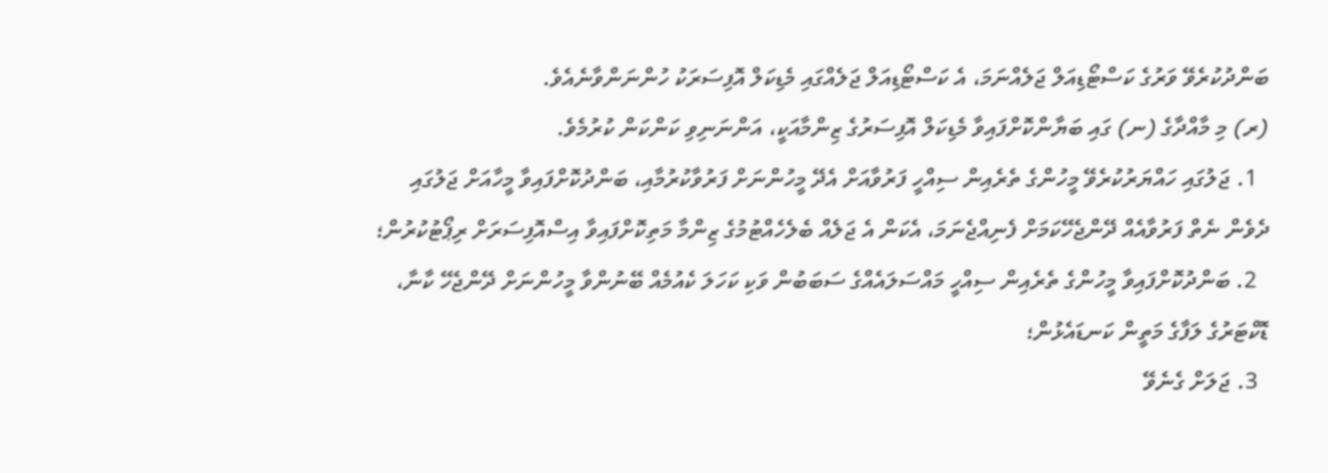ބަންދުކުރެވޭ ވަރުގެ ކަސްޓޯޑިއަލް ޖަލެއްނަމަ، އެ ކަސްޓޯޑިއަލް ޖަލެއްގައި މެޑިކަލް އޮފިސަރަކު ހުންނަންވާނެއެވެ.
(ރ) މި މާއްދާގެ (ނ) ގައި ބަޔާންކޮށްފައިވާ މެޑިކަލް އޮފިސަރުގެ ޒިންމާއަކީ، އަންނަނިވި ކަންކަން ކުރުމެވެ.
  1. ޖަލުގައި ހައްޔަރުކުރެވޭ މީހުންގެ ތެރެއިން ސިއްހީ ފަރުވާއަށް އެދޭ މީހުންނަށް ފަރުވާކުރުމާއި، ބަންދުކޮށްފައިވާ މީހާއަށް ޖަލުގައި ދެވެން ނެތް ފަރުވާއެއް ދޭންޖެހޭކަމަށް ފެނިއްޖެނަމަ، އެކަން އެ ޖަލެއް ބެލެހެއްޓުމުގެ ޒިންމާ މަތިކޮށްފައިވާ އިސްއޮފިސަރަށް ރިޕޯޓުކުރުން؛
  2. ބަންދުކޮށްފައިވާ މީހުންގެ ތެރެއިން ސިއްހީ މައްސަލައެއްގެ ސަބަބުން ވަކި ކަހަލަ ކެއުމެއް ބޭނުންވާ މީހުންނަށް ދޭންޖެހޭ ކާނާ، ޑޮކްޓަރުގެ ލަފާގެ މަތީން ކަނޑައެޅުން؛
  3. ޖަލަށް ގެނެވޭ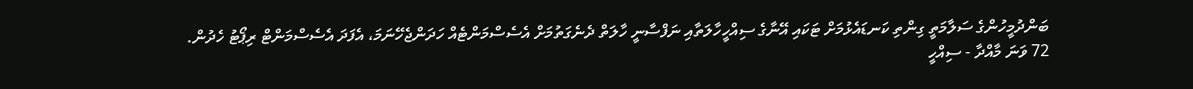ބަންދުމީހުންގެ ސަލާމަތީ ގިންތި ކަނޑައެޅުމަށް ޓަކައި އޭނާގެ ސިއްހީހާލަތާއި ނަފްސާނީ ހާލަތް ދެނެގަތުމަށް އެސެސްމަންޓެއް ހަދަންޖެހޭނަމަ، އެފަދަ އެސެސްމަންޓް ރިޕޯޓު ހެދުން.
72 ވަނަ މާއްދާ - ސިއްހީ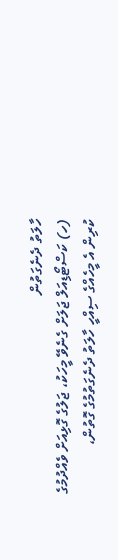ހާލަތު ދެނެގަތުން
(ހ) ކަސްޓޯޑިއަލް ޖަލަށް ގެނެވޭ މީހަކު، ޖަލުގެ ގޮޅިއަށް ވެއްދުމުގެ ކުރިން އެ މީހެއްގެ ސިއްހީ ހާލަތު ދެނެގަތުމުގެ ގޮތުން،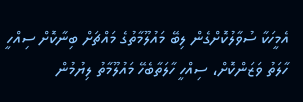އެމީހަކާ ސުވާލުކޮށްގެން ލިބޭ މައުލޫމާތުގެ މައްޗަށް ބިނާކޮށް ސިއްހީ ހާލަތު ވަޒަންކޮށް، ސިއްހީ ހާލަތާބެހޭ މައުލޫމާތު ލިޔުމުން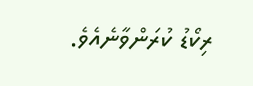ރިކޯޑު ކުރަންވާނެއެވެ.